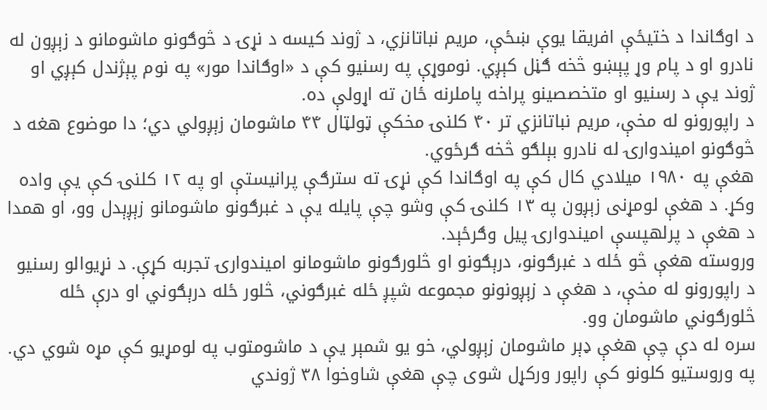د اوګاندا د ختیځې افریقا یوې ښځې، مریم نباتانزي، د ژوند کیسه د نړۍ د څوګونو ماشومانو د زېږون له نادرو او د پام وړ پېښو څخه ګڼل کېږي. نوموړې په رسنیو کې د «اوګاندا مور» په نوم پېژندل کېږي او ژوند یې د رسنیو او متخصصینو پراخه پاملرنه ځان ته اړولې ده.
د راپورونو له مخې، مریم نباتانزي تر ۴۰ کلنۍ مخکې ټولټال ۴۴ ماشومان زېږولي دي؛ دا موضوع هغه د څوګونو امیندوارۍ له نادرو بېلګو څخه ګرځوي.
هغې په ۱۹۸۰ میلادي کال کې په اوګاندا کې نړۍ ته سترګې پرانیستې او په ۱۲ کلنۍ کې یې واده وکړ. د هغې لومړنی زېږون په ۱۳ کلنۍ کې وشو چې پایله یې د غبرګونو ماشومانو زېږېدل وو، او همدا د هغې د پرلهپسې امیندوارۍ پیل وګرځېد.
وروسته هغې څو ځله د غبرګونو، درېګونو او څلورګونو ماشومانو امیندوارۍ تجربه کړې. د نړیوالو رسنیو د راپورونو له مخې، د هغې د زېږونونو مجموعه شپږ ځله غبرګوني، څلور ځله درېګوني او درې ځله څلورګوني ماشومان وو.
سره له دې چې هغې ډېر ماشومان زېږولي، خو یو شمېر یې د ماشومتوب په لومړیو کې مړه شوي دي. په وروستیو کلونو کې راپور ورکړل شوی چې هغې شاوخوا ۳۸ ژوندي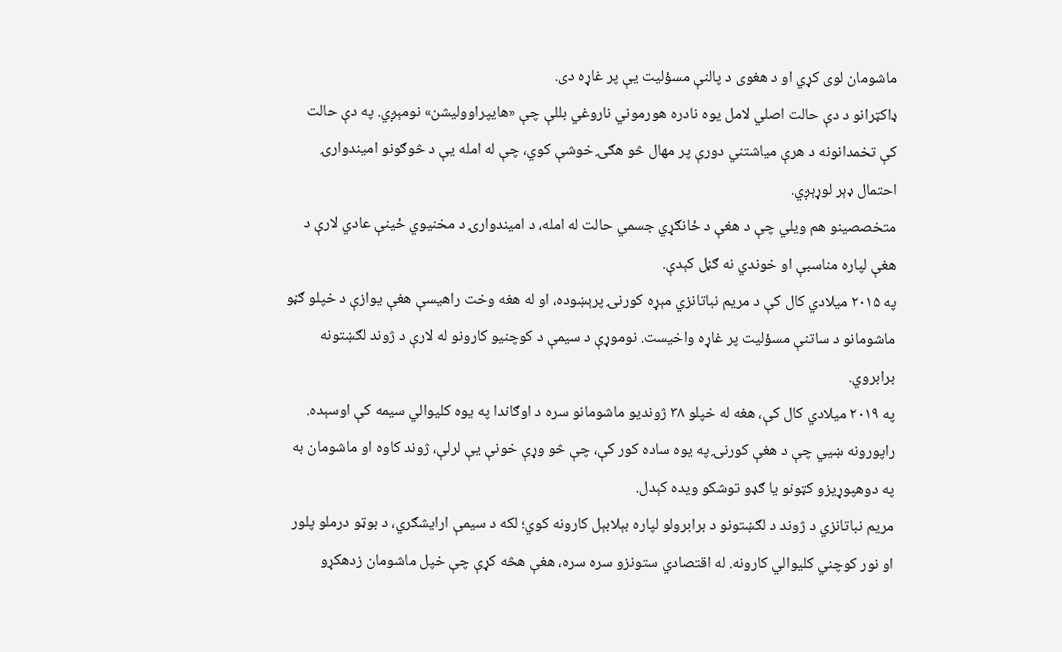ماشومان لوی کړي او د هغوی د پالنې مسؤلیت یې پر غاړه دی.
ډاکټرانو د دې حالت اصلي لامل یوه نادره هورموني ناروغي بللې چې «هایپراوولیشن» نومېږي. په دې حالت کې تخمدانونه د هرې میاشتني دورې پر مهال څو هګۍ خوشې کوي، چې له امله یې د څوګونو امیندوارۍ احتمال ډېر لوړېږي.
متخصصینو هم ویلي چې د هغې د ځانګړي جسمي حالت له امله، د امیندوارۍ د مخنیوي ځینې عادي لارې د هغې لپاره مناسبې او خوندي نه ګڼل کېدې.
په ۲۰۱۵ میلادي کال کې د مریم نباتانزي مېړه کورنۍ پرېښوده، او له هغه وخت راهیسې هغې یوازې د خپلو ګڼو ماشومانو د ساتنې مسؤلیت پر غاړه واخیست. نوموړې د سیمې د کوچنیو کارونو له لارې د ژوند لګښتونه برابروي.
په ۲۰۱۹ میلادي کال کې، هغه له خپلو ۳۸ ژوندیو ماشومانو سره د اوګاندا په یوه کلیوالي سیمه کې اوسېده. راپورونه ښيي چې د هغې کورنۍ په یوه ساده کور کې، چې څو وړې خونې یې لرلې، ژوند کاوه او ماشومان به په دوهپوړیزو کټونو یا ګډو توشکو ویده کېدل.
مریم نباتانزي د ژوند د لګښتونو د برابرولو لپاره بېلابېل کارونه کوي؛ لکه د سیمې ارایشګري، د بوټو درملو پلور او نور کوچني کلیوالي کارونه. له اقتصادي ستونزو سره سره، هغې هڅه کړې چې خپل ماشومان زدهکړو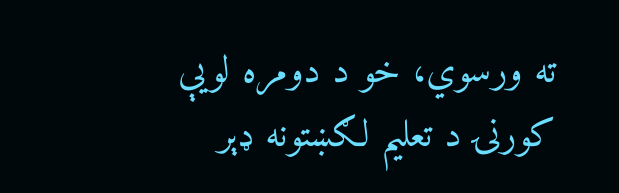ته ورسوي، خو د دومره لویې کورنۍ د تعلیم لګښتونه ډېر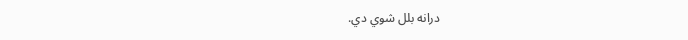درانه بلل شوي دي.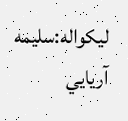لیکواله:سلیمه آریایي